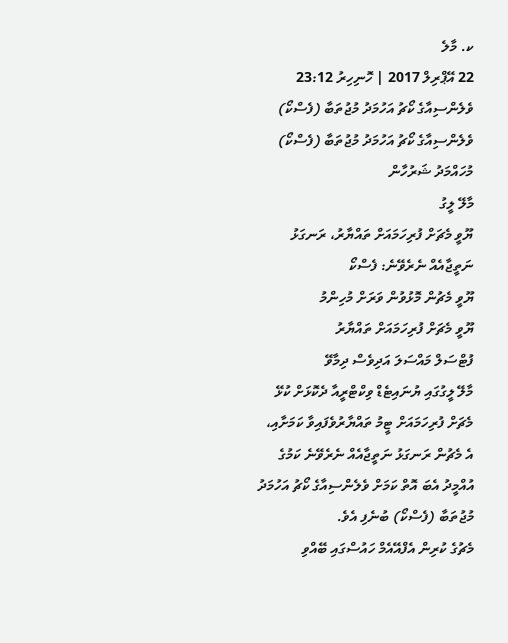ކ. މާލެ
22 އޭޕްރިލް 2017 | ހޮނިހިރު 23:12
ވެލެންސިއާގެ ކޯޗު އަހުމަދު މުޖުތަބާ (ފެސްކޯ)
ވެލެންސިއާގެ ކޯޗު އަހުމަދު މުޖުތަބާ (ފެސްކޯ)
މުހައްމަދު ޝަރުހާން
މާލޭ ލީގު
ޔޫވީ މެޗަށް ފުރިހަމައަށް ތައްޔާރު، ރަނގަޅު ނަތީޖާއެއް ނެރެވޭނެ: ފެސްކޯ
ޔޫވީ މެޗުން މޮޅުވުން ވަރަށް މުހިންމު
ޔޫވީ މެޗަށް ފުރިހަމައަށް ތައްޔާރު
ފުޓްސަލް މައްސަލަ އަދިވެސް ދިމާވޭ
މާލޭ ލީގުގައި ޔުނައިޓެޑް ވިކްޓްރީއާ ދެކޮޅަށް ކުޅޭ މެޗަށް ފުރިހަމައަށް ޓީމު ތައްޔާރުވެފައިވާ ކަމަށާއި، އެ މެޗުން ރަނގަޅު ނަތީޖާއެއް ނެރެވޭނެ ކަމުގެ އުއްމީދު އެބަ އޮތް ކަމަށް ވެލެންސިއާގެ ކޯޗު އަހުމަދު މުޖުތަބާ (ފެސްކޯ) ބުނެފި އެވެ.
މެޗުގެ ކުރިން އެފްއޭއެމް ހައުސްގައި ބޭއްވި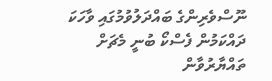ނޫސްވެރިންގެ ބައްދަލުވުމުގައި ވާހަކަ ދައްކަމުން ފެސްކޯ ބުނީ މެޗަށް ތައްޔާރުވާން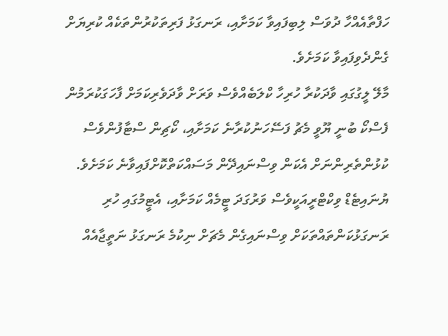ހަފްތާއެއްހާ ދުވަސް ލިބިފައިވާ ކަމަށާއި، ރަނގަޅު ފަރިތަކުރުންތަކެއް ކުރިޔަށް ގެންދެވިފައިވާ ކަމަށެވެ.
މާލޭ ލީގުގައި ވާދަކުރާ ހުރިހާ ކްލަބެއްވެސް ވަރަށް ވާދަވެރިކަމަށް ފާހަގަކުރަމުން ފެސްކޯ ބުނީ ޔޫވީ މެޗު ފަސޭހަނުކުރާނެ ކަމަށާއި، ކޯޗިން ސްޓާފުންވެސް ކުޅުންތެރިންނަށް އެކަން ވިސްނައިދޭން މަސައްކަތްކޮށްފައިވާނެ ކަމަށެވެ.
ޔުނައިޓެޑް ވިކްޓްރީއަކީވެސް ވަރުގަދަ ޓީމެއް ކަމަށާއި، އެޓީމުގައި ހުރި ރަނގަޅުކަންތައްތަކަށް ވިސްނައިގެން މެޗަށް ނިކުމެ ރަނގަޅު ނަތީޖާއެއް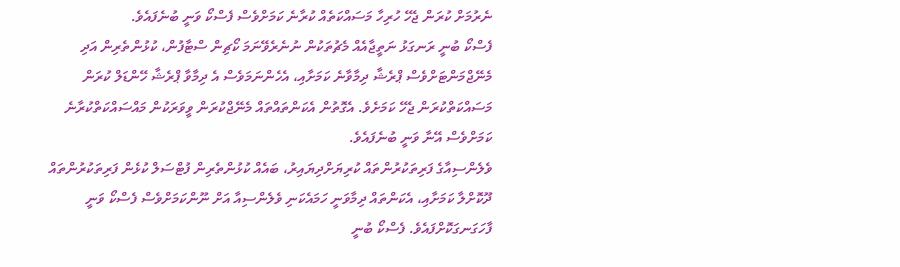ނެރުމަށް ކުރަން ޖެހޭ ހުރިހާ މަސައްކަތެއް ކުރާނެ ކަމަށްވެސް ފެސްކޯ ވަނީ ބުނެފައެވެ.
ފެސްކޯ ބުނީ ރަނގަޅު ނަތީޖާއެއް މެޗުތަކުން ނުނެރެވޭނަމަ ކޯޗިން ސްޓާފުން، ކުޅުންތެރިން އަދި މެނޭޖްމަންޓަށްވެސް ޕްރެޝާ ދިމާވާނެ ކަމަށާއި، އެހެންނަމަވެސް އެ ދިމާވާ ޕްރެޝާ ހޭންޑަލް ކުރަން މަސައްކަތްކުރަން ޖެހޭ ކަމަށެވެ. އެގޮތުން އެކަންތައްތައް މެނޭޖްކުރަން ވީވަރަކުން މައްސައްކަތްކުރާނެ ކަމަށްވެސް އޭނާ ވަނީ ބުނެފައެވެ.
ވެލެންސިއާގެ ފަރިތަކުރުންތައް ކުރިޔަށްދިޔައިރު، ބައެއް ކުޅުންތެރިން ފުޓްސަލް ކުޅެން ފަރިތަކުރުންތައް ދޫކޮށްލާ ކަމަށާއި، އެކަންތައް ދިމާވަނީ ހަމައެކަނި ވެލެންސިއާ އަށް ނޫންކަމަށްވެސް ފެސްކޯ ވަނީ ފާހަގަނގަކޮށްފައެވެ. ފެސްކޯ ބުނީ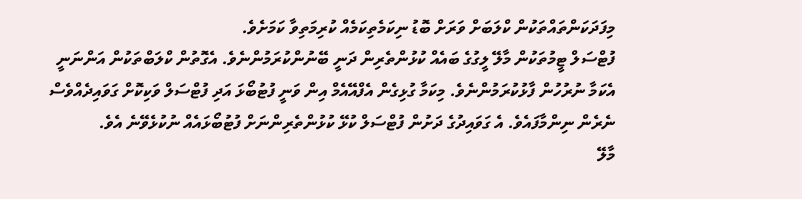މިފަދަކަންތައްތަކުން ކްލަބަށް ވަރަށް ބޮޑު ނިކަމެތިކަމެއް ކުރިމަތިވާ ކަމަށެވެ.
ފުޓްސަލް ޓީމުތަކުން މާލޭ ލީގުގެ ބައެއް ކުޅުންތެރިން ދަނީ ބޭނުންކުރަމުންނެވެ. އެގޮތުން ކްލަބްތަކުން އަންނަނީ އެކަމާ ނުރުހުން ފާޅުކުރަމުންނެވެ. މިކަމާ ގުޅިގެން އެފްއޭއެމް އިން ވަނީ ފުޓުބޯޅަ އަދި ފުޓްސަލް ވަކިކޮށް ގަވައިދެއްވެސް ނެރެން ނިންމާފައެވެ. އެ ގަވައިދުގެ ދަށުން ފުޓްސަލް ކުޅޭ ކުޅުންތެރިންނަށް ފުޓުބޯޅައެއް ނުކުޅެވޭނެ އެވެ.
މާލޭ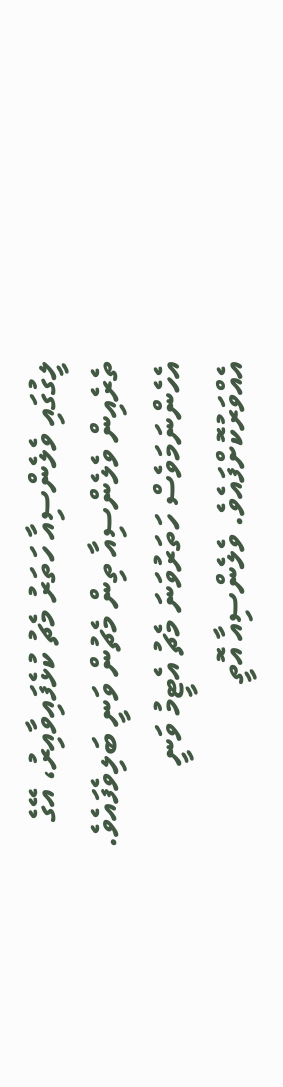ލީގުގައި ވެލެންސިއާ ހަތަރު މެޗު ކުޅެފައިވާއިރު، އޭގެ ތެރެއިން ވެލެންސިއާ ތިން މެޗުން ވަނީ ބަލިވެފައެވެ. އެހެންނަމަވެސް ހަތަރުވަނަ މެޗު އެޓީމު ވަނީ އެއްވަރުކޮށްފައެވެ. ވެލެންސިއާ އޮތީ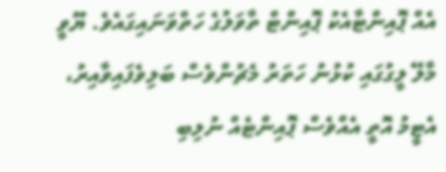އެއް ޕޮއިންޓާއެކު ޕޮއިންޓް ތާވަލުގެ ހަތްވަނައިގައެވެ. ޔޫވީ މާލޭ ލީގުގައި ކުޅުނު ހަތަރު މެޗުންވެސް ބަލިވެފައިވާއިރު، އެޓީމު އޮތީ އެއްވެސް ޕޮއިންޓެއް ނުލިބި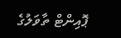ޕޮއިންޓް ތާވަލުގެ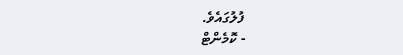ފުލުގައެވެ.
- ކޮމެންޓް